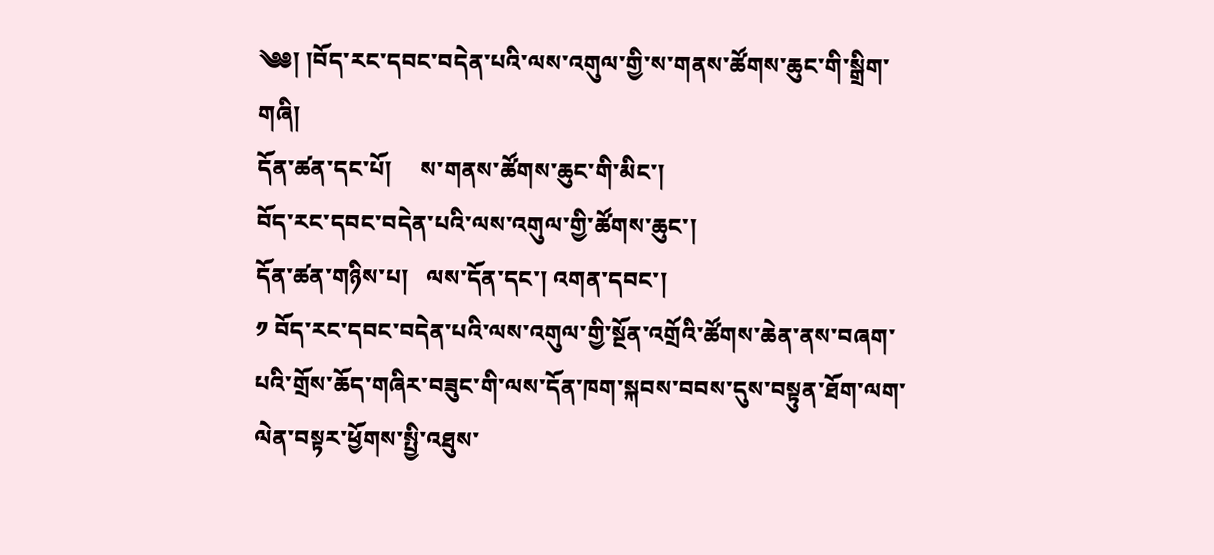༄༅། །བོད་རང་དབང་བདེན་པའི་ལས་འགུལ་གྱི་ས་གནས་ཚོགས་ཆུང་གི་སྒྲིག་གཞི།
དོན་ཚན་དང་པོ།     ས་གནས་ཚོགས་ཆུང་གི་མིང་།
བོད་རང་དབང་བདེན་པའི་ལས་འགུལ་གྱི་ཚོགས་ཆུང་།
དོན་ཚན་གཉིས་པ།   ལས་དོན་དང་། འགན་དབང་།
༡ བོད་རང་དབང་བདེན་པའི་ལས་འགུལ་གྱི་སྔོན་འགྲོའི་ཚོགས་ཆེན་ནས་བཞག་པའི་གྲོས་ཆོད་གཞིར་བཟུང་གི་ལས་དོན་ཁག་སྐབས་བབས་དུས་བསྟུན་ཐོག་ལག་ལེན་བསྟར་ཕྱོགས་སྤྱི་འཐུས་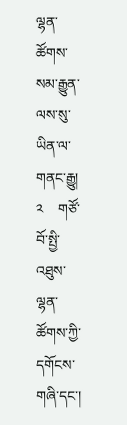ལྷན་ཚོགས་སམ་རྒྱུན་ལས་སུ་ཡིན་ལ་གནང་རྒྱུ།
༢    གཙོ་བོ་སྤྱི་འཐུས་ལྷན་ཚོགས་ཀྱི་དགོངས་གཞི་དང་།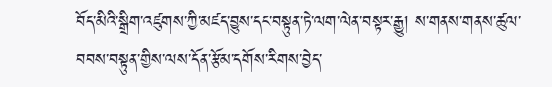བོད་མིའི་སྒྲིག་འཛུགས་ཀྱི་མཛད་བྱུས་དང་བསྟུན་ཏེ་ལག་ལེན་བསྟར་རྒྱུ། ས་གནས་གནས་ཚུལ་བབས་བསྟུན་གྱིས་ལས་དོན་རྩོམ་དགོས་རིགས་བྱེད་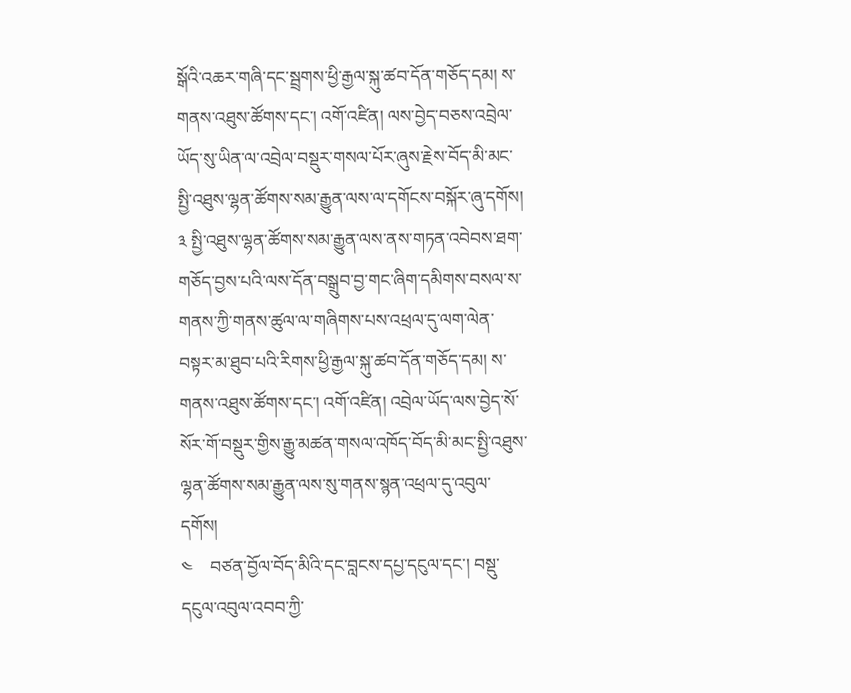སྒོའི་འཆར་གཞི་དང་སྦྲགས་ཕྱི་རྒྱལ་སྐུ་ཚབ་དོན་གཅོད་དམ། ས་གནས་འཐུས་ཚོགས་དང་། འགོ་འཛིན། ལས་བྱེད་བཅས་འབྲེལ་ཡོད་སུ་ཡིན་ལ་འབྲེལ་བསྡུར་གསལ་པོར་ཞུས་རྗེས་བོད་མི་མང་སྤྱི་འཐུས་ལྷན་ཚོགས་སམ་རྒྱུན་ལས་ལ་དགོངས་བསྐོར་ཞུ་དགོས།
༣ སྤྱི་འཐུས་ལྷན་ཚོགས་སམ་རྒྱུན་ལས་ནས་གཏན་འབེབས་ཐག་གཅོད་བྱས་པའི་ལས་དོན་བསྒྲུབ་བྱ་གང་ཞིག་དམིགས་བསལ་ས་གནས་ཀྱི་གནས་ཚུལ་ལ་གཞིགས་པས་འཕྲལ་དུ་ལག་ལེན་བསྟར་མ་ཐུབ་པའི་རིགས་ཕྱི་རྒྱལ་སྐུ་ཚབ་དོན་གཅོད་དམ། ས་གནས་འཐུས་ཚོགས་དང་། འགོ་འཛིན། འབྲེལ་ཡོད་ལས་བྱེད་སོ་སོར་གོ་བསྡུར་གྱིས་རྒྱུ་མཚན་གསལ་འཁོད་བོད་མི་མང་སྤྱི་འཐུས་ལྷན་ཚོགས་སམ་རྒྱུན་ལས་སུ་གནས་སྙན་འཕྲལ་དུ་འབུལ་དགོས།
༤    བཙན་བྱོལ་བོད་མིའི་དང་བླངས་དཔྱ་དངུལ་དང་། བསྡུ་དངུལ་འབུལ་འབབ་ཀྱི་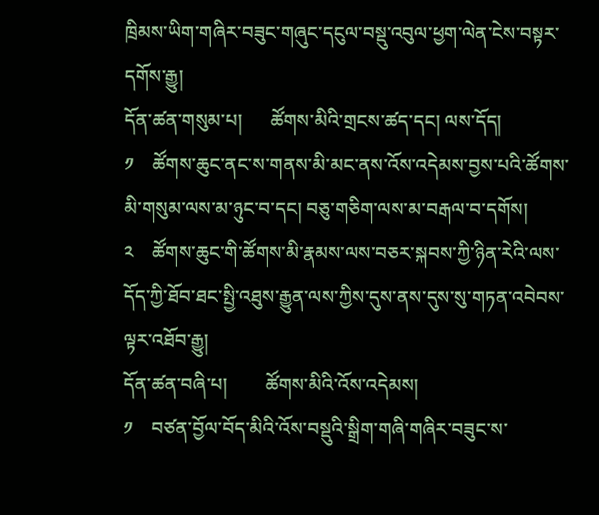ཁྲིམས་ཡིག་གཞིར་བཟུང་གཞུང་དངུལ་བསྡུ་འབུལ་ཕྱག་ལེན་ངེས་བསྟར་དགོས་རྒྱུ།
དོན་ཚན་གསུམ་པ།      ཚོགས་མིའི་གྲངས་ཚད་དང། ལས་དོད།
༡    ཚོགས་ཆུང་ནང་ས་གནས་མི་མང་ནས་འོས་འདེམས་བྱས་པའི་ཚོགས་མི་གསུམ་ལས་མ་ཉུང་བ་དང། བཅུ་གཅིག་ལས་མ་བརྒལ་བ་དགོས།
༢    ཚོགས་ཆུང་གི་ཚོགས་མི་རྣམས་ལས་བཅར་སྐབས་ཀྱི་ཉིན་རེའི་ལས་དོད་ཀྱི་ཐོབ་ཐང་སྤྱི་འཐུས་རྒྱུན་ལས་ཀྱིས་དུས་ནས་དུས་སུ་གཏན་འབེབས་ལྟར་འཐོབ་རྒྱུ།
དོན་ཚན་བཞི་པ།        ཚོགས་མིའི་འོས་འདེམས།
༡    བཙན་བྱོལ་བོད་མིའི་འོས་བསྡུའི་སྒྲིག་གཞི་གཞིར་བཟུང་ས་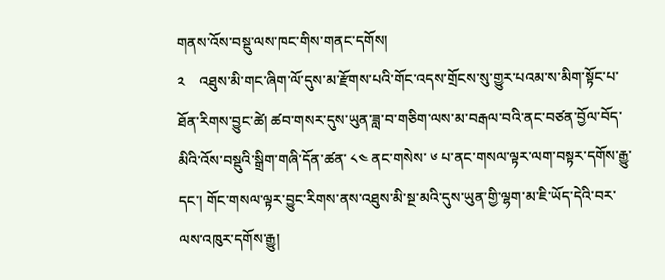གནས་འོས་བསྡུ་ལས་ཁང་གིས་གནང་དགོས།
༢    འཐུས་མི་གང་ཞིག་ལོ་དུས་མ་རྫོགས་པའི་གོང་འདས་གྲོངས་སུ་གྱུར་པའམ་ས་མིག་སྟོང་པ་ཐོན་རིགས་བྱུང་ཚེ། ཚབ་གསར་དུས་ཡུན་ཟླ་བ་གཅིག་ལས་མ་བརྒལ་བའི་ནང་བཙན་བྱོལ་བོད་མིའི་འོས་བསྡུའི་སྒྲིག་གཞི་དོན་ཚན་ ༨༤ ནང་གསེས་ ༦ པ་ནང་གསལ་ལྟར་ལག་བསྟར་དགོས་རྒྱུ་དང་། གོང་གསལ་ལྟར་བྱུང་རིགས་ནས་འཐུས་མི་སྔ་མའི་དུས་ཡུན་གྱི་ལྷག་མ་ཇི་ཡོད་དེའི་བར་ལས་འཁུར་དགོས་རྒྱུ།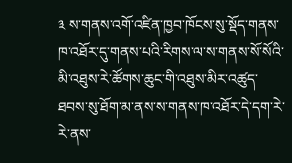༣ ས་གནས་འགོ་འཛིན་ཁྱབ་ཁོངས་སུ་སྡོད་གནས་ཁ་འཐོར་དུ་གནས་པའི་རིགས་ལ་ས་གནས་སོ་སོའི་མི་འཐུས་རེ་ཚོགས་ཆུང་གི་འཐུས་མིར་འཚུད་ཐབས་སུ་ཐོག་མ་ནས་ས་གནས་ཁ་འཐོར་དེ་དག་རེ་རེ་ནས་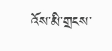འོས་མི་གྲངས་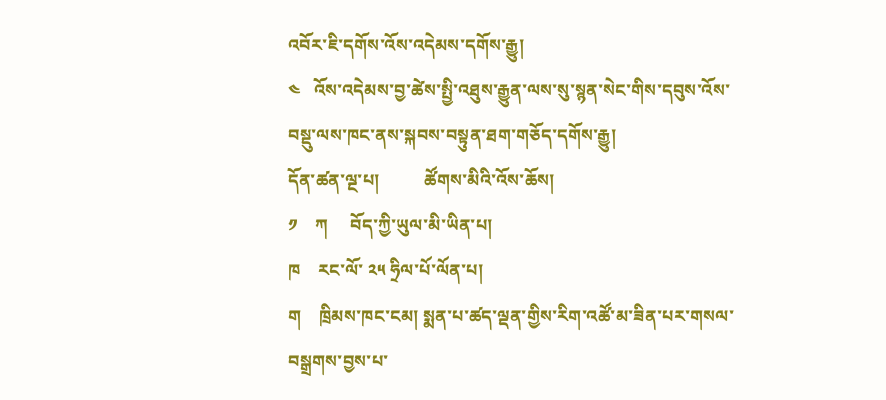འབོར་ཇི་དགོས་འོས་འདེམས་དགོས་རྒྱུ།
༤   འོས་འདེམས་བྱ་ཚེས་སྤྱི་འཐུས་རྒྱུན་ལས་སུ་སྙན་སེང་གིས་དབུས་འོས་བསྡུ་ལས་ཁང་ནས་སྐབས་བསྟུན་ཐག་གཅོད་དགོས་རྒྱུ།
དོན་ཚན་ལྔ་པ།          ཚོགས་མིའི་འོས་ཆོས།
༡    ཀ     བོད་ཀྱི་ཡུལ་མི་ཡིན་པ།
ཁ    རང་ལོ་ ༢༥ ཧྲིལ་པོ་ལོན་པ།
ག    ཁྲིམས་ཁང་ངམ། སྨན་པ་ཚད་ལྡན་གྱིས་རིག་འཚོ་མ་ཟིན་པར་གསལ་བསྒྲགས་བྱས་པ་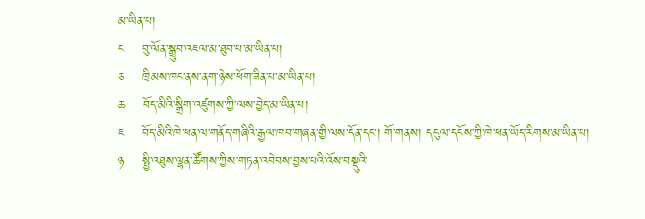མ་ཡིན་པ།
ང    བུ་ལོན་སྒྲུབ་འཇལ་མ་ཐུབ་པ་མ་ཡིན་པ།
ཅ    ཁྲིམས་ཁང་ནས་ནག་ཉེས་ཕོག་ཟིན་པ་མ་ཡིན་པ།
ཆ    བོད་མིའི་སྒྲིག་འཛུགས་ཀྱི་ལས་བྱེད་མ་ཡིན་པ།
ཇ    བོད་མིའི་ཁེ་ཕན་ལ་གནོད་གཞིའི་རྒྱལ་ཁབ་གཞན་གྱི་ལས་དོན་དང་། གོ་གནས། དངུལ་དངོས་ཀྱི་ཁེ་ཕན་ཡོད་རིགས་མ་ཡིན་པ།
ཉ    སྤྱི་འཐུས་ལྷན་ཚོགས་ཀྱིས་གཏན་འབེབས་བྱས་པའི་འོས་བསྡུའི་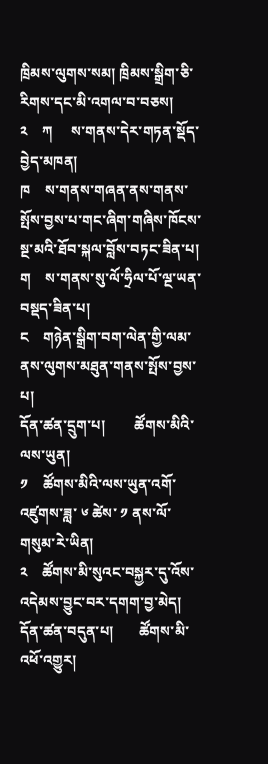ཁྲིམས་ལུགས་སམ། ཁྲིམས་སྒྲིག་ཅི་རིགས་དང་མི་འགལ་བ་བཅས།
༢    ཀ     ས་གནས་དེར་གཏན་སྡོད་བྱེད་མཁན།
ཁ    ས་གནས་གཞན་ནས་གནས་སྤོས་བྱས་པ་གང་ཞིག་གཞིས་ཁོངས་སྔ་མའི་ཐོབ་སྐལ་བློས་བཏང་ཟིན་པ།
ག    ས་གནས་སུ་ལོ་ཧྲིལ་པོ་ལྔ་ཡན་བསྡད་ཟིན་པ།
ང    གཉེན་སྒྲིག་བག་ལེན་གྱི་ལམ་ནས་ལུགས་མཐུན་གནས་སྤོས་བྱས་པ།
དོན་ཚན་དྲུག་པ།        ཚོགས་མིའི་ལས་ཡུན།
༡    ཚོགས་མིའི་ལས་ཡུན་འགོ་འཛུགས་ཟླ་ ༦ ཚེས་ ༡ ནས་ལོ་གསུམ་རེ་ཡིན།
༢    ཚོགས་མི་སུའང་བསྐྱར་དུ་འོས་འདེམས་བྱུང་བར་དགག་བྱ་མེད།
དོན་ཚན་བདུན་པ།       ཚོགས་མི་འཕོ་འགྱུར།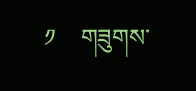༡    གཟུགས་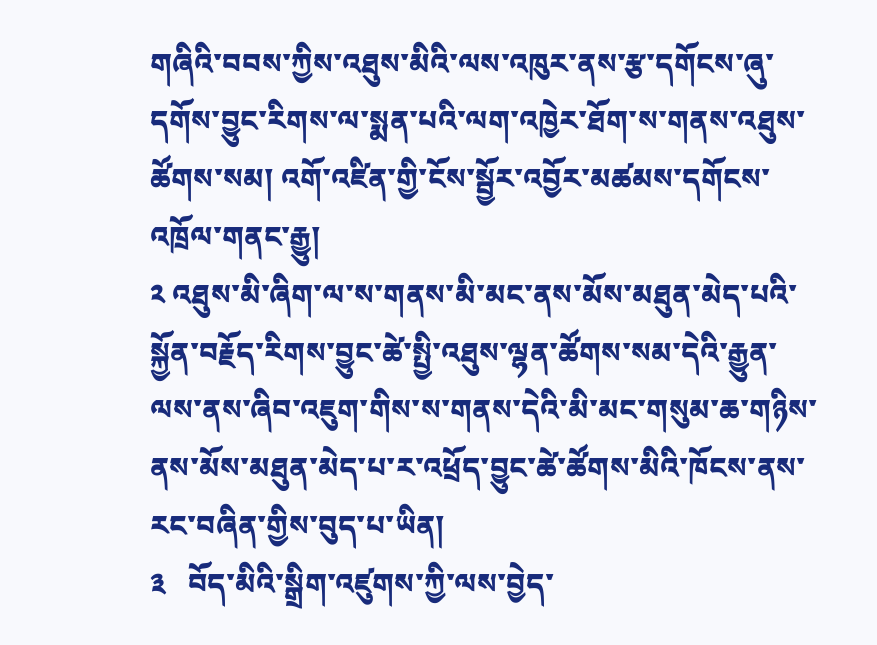གཞིའི་བབས་ཀྱིས་འཐུས་མིའི་ལས་འཁུར་ནས་རྩ་དགོངས་ཞུ་དགོས་བྱུང་རིགས་ལ་སྨན་པའི་ལག་འཁྱེར་ཐོག་ས་གནས་འཐུས་ཚོགས་སམ། འགོ་འཛིན་གྱི་ངོས་སྦྱོར་འབྱོར་མཚམས་དགོངས་འཁྲོལ་གནང་རྒྱུ།
༢ འཐུས་མི་ཞིག་ལ་ས་གནས་མི་མང་ནས་མོས་མཐུན་མེད་པའི་སྐྱོན་བརྗོད་རིགས་བྱུང་ཚེ་སྤྱི་འཐུས་ལྷན་ཚོགས་སམ་དེའི་རྒྱུན་ལས་ནས་ཞིབ་འཇུག་གིས་ས་གནས་དེའི་མི་མང་གསུམ་ཆ་གཉིས་ནས་མོས་མཐུན་མེད་པ་ར་འཕྲོད་བྱུང་ཚེ་ཚོགས་མིའི་ཁོངས་ནས་རང་བཞིན་གྱིས་བུད་པ་ཡིན།
༣   བོད་མིའི་སྒྲིག་འཛུགས་ཀྱི་ལས་བྱེད་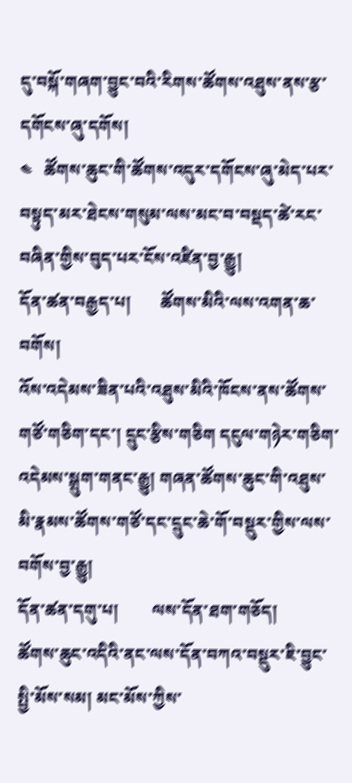དུ་བསྐོ་གཞག་བྱུང་བའི་རིགས་ཚོགས་འཐུས་ནས་རྩ་དགོངས་ཞུ་དགོས།
༤   ཚོགས་ཆུང་གི་ཚོགས་འདུར་དགོངས་ཞུ་མེད་པར་བསྟུད་མར་ཐེངས་གསུམ་ལས་མང་བ་བསྡད་ཚེ་རང་བཞིན་གྱིས་བུད་པར་ངོས་འཛིན་བྱ་རྒྱུ།
དོན་ཚན་བརྒྱད་པ།       ཚོགས་མིའི་ལས་འགན་ཆ་བགོས།
འོས་འདེམས་ཟིན་པའི་འཐུས་མིའི་ཁོངས་ནས་ཚོགས་གཙོ་གཅིག་དང་། དྲུང་རྩིས་གཅིག དངུལ་གཉེར་གཅིག་འདེམས་སྒྲུག་གནང་རྒྱུ། གཞན་ཚོགས་ཆུང་གི་འཐུས་མི་རྣམས་ཚོགས་གཙོ་དང་དྲུང་ཆེ་གོ་བསྡུར་གྱིས་ལས་བགོས་བྱ་རྒྱུ།
དོན་ཚན་དགུ་པ།        ལས་དོན་ཐག་གཅོད།
ཚོགས་ཆུང་འདིའི་ནང་ལས་དོན་བཀའ་བསྡུར་ཇི་བྱུང་སྤྱི་མོས་སམ། མང་མོས་ཀྱིས་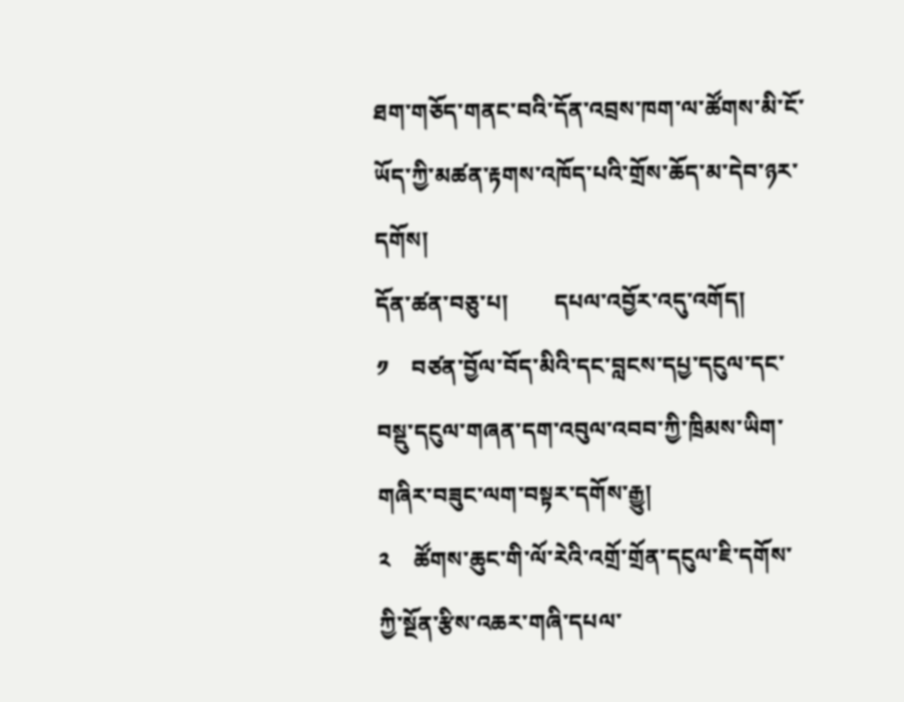ཐག་གཅོད་གནང་བའི་དོན་འབྲས་ཁག་ལ་ཚོགས་མི་ངོ་ཡོད་ཀྱི་མཚན་རྟགས་འཁོད་པའི་གྲོས་ཆོད་མ་དེབ་ཉར་དགོས།
དོན་ཚན་བཅུ་པ།        དཔལ་འབྱོར་འདུ་འགོད།
༡    བཙན་བྱོལ་བོད་མིའི་དང་བླངས་དཔྱ་དངུལ་དང་བསྡུ་དངུལ་གཞན་དག་འབུལ་འབབ་ཀྱི་ཁྲིམས་ཡིག་གཞིར་བཟུང་ལག་བསྟར་དགོས་རྒྱུ།
༢    ཚོགས་ཆུང་གི་ལོ་རེའི་འགྲོ་གྲོན་དངུལ་ཇི་དགོས་ཀྱི་སྔོན་རྩིས་འཆར་གཞི་དཔལ་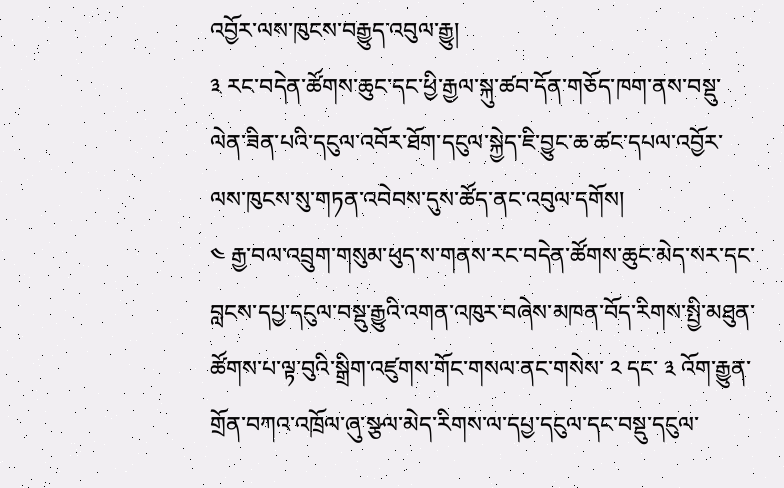འབྱོར་ལས་ཁུངས་བརྒྱུད་འབུལ་རྒྱུ།
༣ རང་བདེན་ཚོགས་ཆུང་དང་ཕྱི་རྒྱལ་སྐུ་ཚབ་དོན་གཅོད་ཁག་ནས་བསྡུ་ལེན་ཟིན་པའི་དངུལ་འབོར་ཐོག་དངུལ་སྐྱེད་ཇི་བྱུང་ཆ་ཚང་དཔལ་འབྱོར་ལས་ཁུངས་སུ་གཏན་འབེབས་དུས་ཚོད་ནང་འབུལ་དགོས།
༤ རྒྱ་བལ་འབྲུག་གསུམ་ཕུད་ས་གནས་རང་བདེན་ཚོགས་ཆུང་མེད་སར་དང་བླངས་དཔྱ་དངུལ་བསྡུ་རྒྱུའི་འགན་འཁུར་བཞེས་མཁན་བོད་རིགས་སྤྱི་མཐུན་ཚོགས་པ་ལྟ་བུའི་སྒྲིག་འཛུགས་གོང་གསལ་ནང་གསེས་ ༢ དང་ ༣ འོག་རྒྱུན་གྲོན་བཀའ་འཁྲོལ་ཞུ་སྩལ་མེད་རིགས་ལ་དཔྱ་དངུལ་དང་བསྡུ་དངུལ་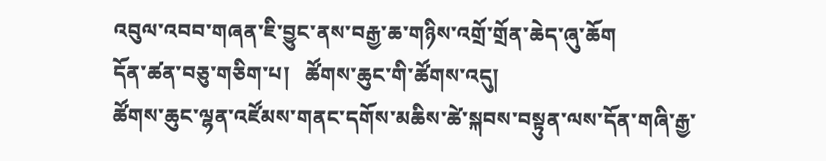འབུལ་འབབ་གཞན་ཇི་བྱུང་ནས་བརྒྱ་ཆ་གཉིས་འགྲོ་གྲོན་ཆེད་ཞུ་ཆོག
དོན་ཚན་བཅུ་གཅིག་པ།   ཚོགས་ཆུང་གི་ཚོགས་འདུ།
ཚོགས་ཆུང་ལྷན་འཛོམས་གནང་དགོས་མཆིས་ཚེ་སྐབས་བསྟུན་ལས་དོན་གཞི་རྒྱ་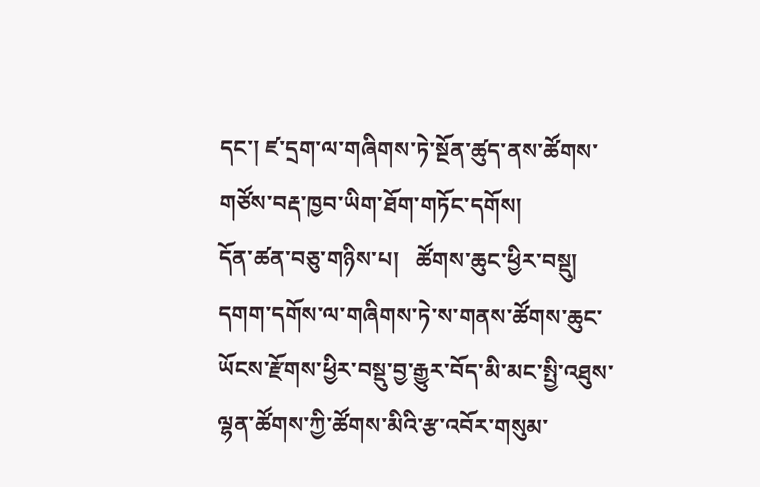དང་། ཛ་དྲག་ལ་གཞིགས་ཏེ་སྔོན་ཚུད་ནས་ཚོགས་གཙོས་བརྡ་ཁྱབ་ཡིག་ཐོག་གཏོང་དགོས།
དོན་ཚན་བཅུ་གཉིས་པ།   ཚོགས་ཆུང་ཕྱིར་བསྡུ།
དགག་དགོས་ལ་གཞིགས་ཏེ་ས་གནས་ཚོགས་ཆུང་ཡོངས་རྫོགས་ཕྱིར་བསྡུ་བྱ་རྒྱུར་བོད་མི་མང་སྤྱི་འཐུས་ལྷན་ཚོགས་ཀྱི་ཚོགས་མིའི་རྩ་འབོར་གསུམ་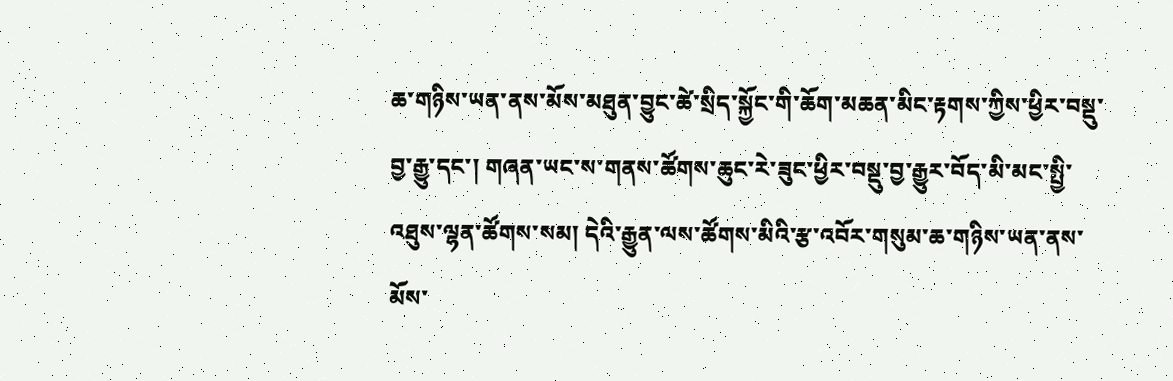ཆ་གཉིས་ཡན་ནས་མོས་མཐུན་བྱུང་ཚེ་སྲིད་སྐྱོང་གི་ཆོག་མཆན་མིང་རྟགས་ཀྱིས་ཕྱིར་བསྡུ་བྱ་རྒྱུ་དང་། གཞན་ཡང་ས་གནས་ཚོགས་ཆུང་རེ་ཟུང་ཕྱིར་བསྡུ་བྱ་རྒྱུར་བོད་མི་མང་སྤྱི་འཐུས་ལྷན་ཚོགས་སམ། དེའི་རྒྱུན་ལས་ཚོགས་མིའི་རྩ་འབོར་གསུམ་ཆ་གཉིས་ཡན་ནས་མོས་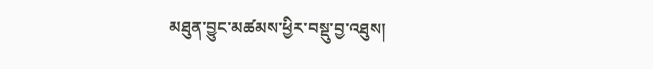མཐུན་བྱུང་མཚམས་ཕྱིར་བསྡུ་བྱ་འཐུས།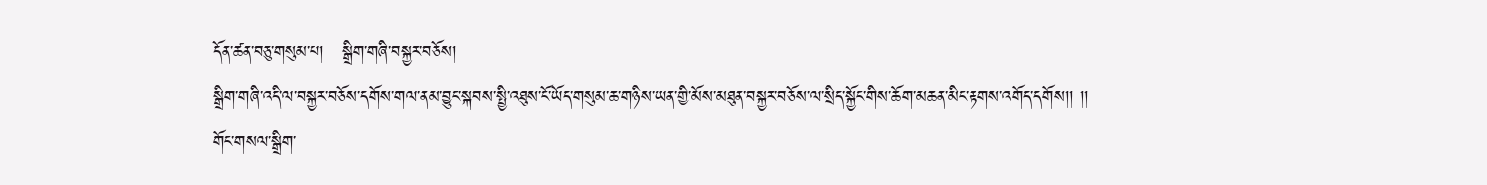དོན་ཚན་བཅུ་གསུམ་པ།   སྒྲིག་གཞི་བསྐྱར་བཅོས།
སྒྲིག་གཞི་འདི་ལ་བསྐྱར་བཅོས་དགོས་གལ་ནམ་བྱུང་སྐབས་སྤྱི་འཐུས་ངོ་ཡོད་གསུམ་ཆ་གཉིས་ཡན་གྱི་མོས་མཐུན་བསྐྱར་བཅོས་ལ་སྲིད་སྐྱོང་གིས་ཆོག་མཆན་མིང་རྟགས་འགོད་དགོས།། །།
གོང་གསལ་སྒྲིག་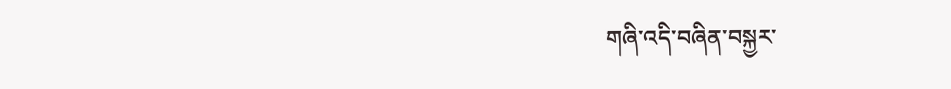གཞི་འདི་བཞིན་བསྐྱར་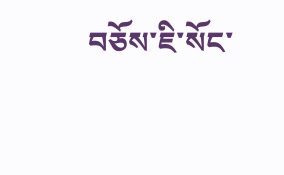བཅོས་ཇི་སོང་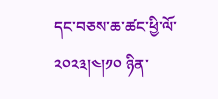དང་བཅས་ཆ་ཚང་ཕྱི་ལོ་ ༢༠༢༣།༤།༡༠ ཉིན་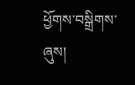ཕྱོགས་བསྒྲིགས་ཞུས།